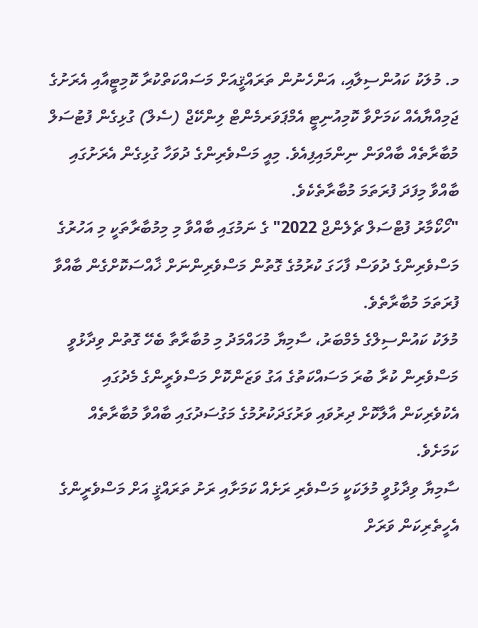މ. މުލަކު ކައުންސިލާއި، އަންހެނުން ތަރައްޤީއަށް މަސައްކަތްކުރާ ކޮމިޓީއާއި އެރަށުގެ ޖަމިއްޔާއެއް ކަމަށްވާ ކޮމިއުނިޓީ އެމްޕަވަރމެންޓް ލިންކޭޖް (ސެލް) ގުޅިގެން ފުޓުސަލް މުބާރާތެއް ބާއްވަން ނިންމައިފިއެވެ. މިއީ މަސްވެރިންގެ ދުވަހާ ގުޅިގެން އެރަށުގައި ބާއްވާ މިފަދަ ފުރަތަމަ މުބާރާތެކެވެ.
"ހޯކޯމާރު ފުޓްސަލް ޗެލެންޖް 2022" ގެ ނަމުގައި ބާއްވާ މި މިމުބާރާތަކީ މި އަހުރުގެ މަސްވެރިންގެ ދުވަސް ފާހަގަ ކުރުމުގެ ގޮތުން މަސްވެރިންނަށް ޚާއްސަކޮށްގެން ބާއްވާ ފުރަތަމަ މުބާރާތެވެ.
މުލަކު ކައުންސިލްގެ މެމްބަރު، ސާމިޔާ މުހައްމަދު މި މުބާރާތާ ބެހޭ ގޮތުން ވިދާޅުވީ މަސްވެރިން ކުރާ ބުރަ މަސައްކަތުގެ އަގު ވަޒަންކޮށް މަސްވެރީންގެ މެދުގައި އެކުވެރިކަން އާލާކޮށް ދިރުވައި ވަރުގަދަކުރުމުގެ މަގުސަދުގައި ބާއްވާ މުބާރާތެއް ކަމަށެވެ.
ސާމިޔާ ވިދާޅުވީ މުލަކަކީ މަސްވެރި ރަށެއް ކަމަށާއި ރަށު ތަރައްޤީ އަށް މަސްވެރީންގެ އެހީތެރިކަން ވަރަށް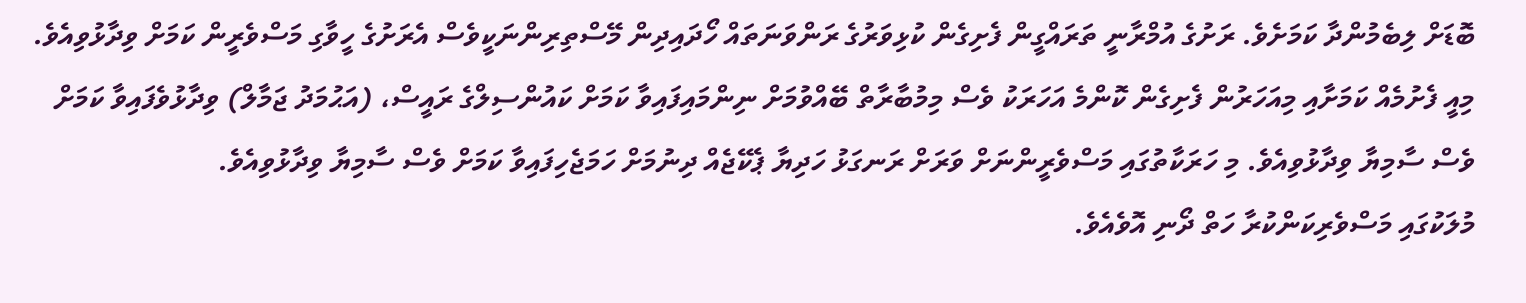ބޮޑަށް ލިބެމުންދާ ކަމަށެވެ. ރަށުގެ އުމްރާނީ ތަރައްގީން ފެށިގެން ކުޅިވަރުގެ ރަންވަނަތައް ހޯދައިދިން މޭސްތިރިންނަކީވެސް އެރަށުގެ ހީވާގި މަސްވެރީން ކަމަށް ވިދާޅުވިއެވެ.
މިއީ ފެށުމެއް ކަމަށާއި މިއަހަރުން ފެށިގެން ކޮންމެ އަހަރަކު ވެސް މިމުބާރާތް ބޭއްވުމަށް ނިންމައިފައިވާ ކަމަށް ކައުންސިލްގެ ރައީސް، (އަޙުމަދު ޖަމާލް) ވިދާޅުވެފައިވާ ކަމަށް ވެސް ސާމިޔާ ވިދާޅުވިއެވެ. މި ހަރަކާތުގައި މަސްވެރީންނަށް ވަރަށް ރަނގަޅު ހަދިޔާ ޕެކޭޖެއް ދިނުމަށް ހަމަޖެހިފައިވާ ކަމަށް ވެސް ސާމިޔާ ވިދާޅުވިއެވެ.
މުލަކުގައި މަސްވެރިކަންކުރާ ހަތް ދޯނި އޮވެއެވެ.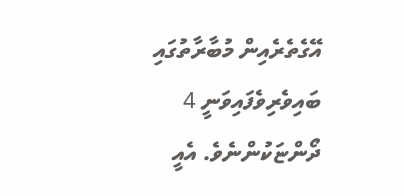އޭގެތެރެއިން މުބާރާތުގައި ބައިވެރިވެފައިވަނީ 4 ދޯންޏަކުންނެވެ. އެއީ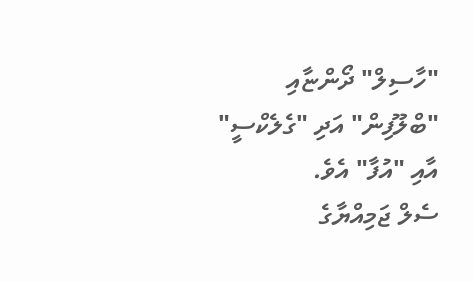"ހާސިލް" ދޯންޏާއި "ބްލޫފިން" އަދި "ގެލެކްސީ" އާއި "އުފާ" އެވެ.
ސެލް ޖަމިއްޔާގެ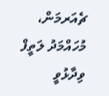ޗެއަރމަން، މުހައްމަދު ލަތީފް ވިދާޅުވީ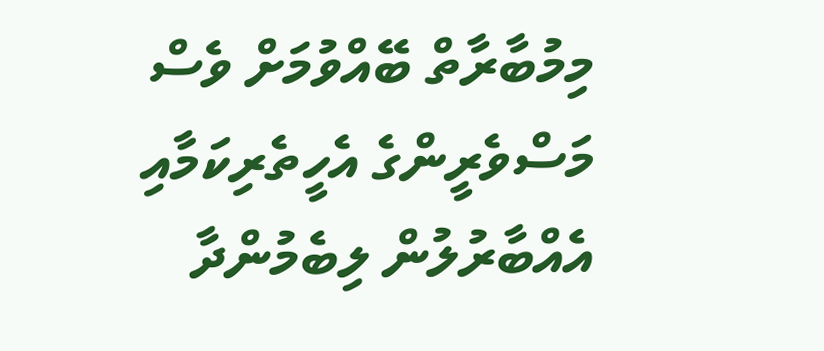މިމުބާރާތް ބޭއްވުމަށް ވެސް މަސްވެރީންގެ އެހީތެރިކަމާއި އެއްބާރުލުން ލިބެމުންދާ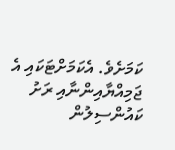ކަމަށެވެ. އެކަމަށްޓަކައި އެ ޖަމިއްޔާއިންނާއި ރަށު ކައުންސިލުން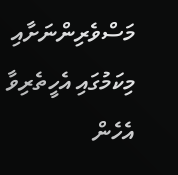މަސްވެރިންނަށާއި މިކަމުގައި އެހީތެރިވާ އެހެން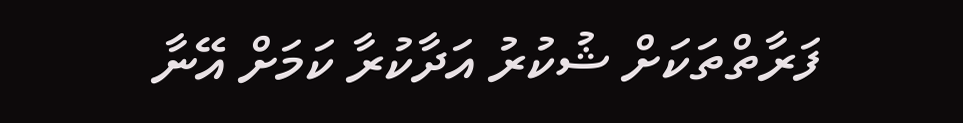ފަރާތްތަކަށް ޝުކުރު އަދާކުރާ ކަމަށް އޭނާ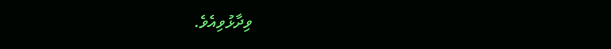ވިދާޅުވިއެވެ.